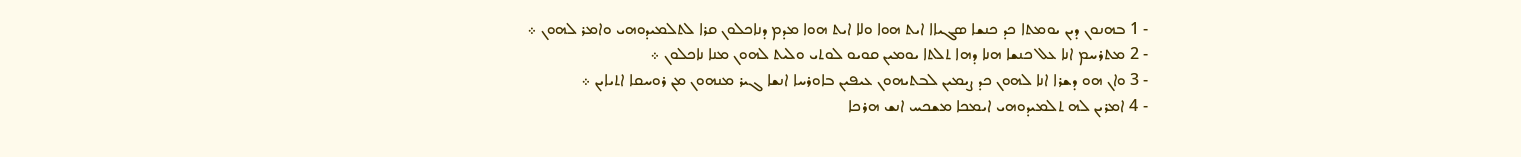- 1 ܒܗܢܘܢ ܕܝܢ ܝܘܡܬܐ ܟܕ ܟܢܫܐ ܤܓܝܐܐ ܐܝܬ ܗܘܐ ܘܠܐ ܐܝܬ ܗܘܐ ܡܕܡ ܕܢܐܟܠܘܢ ܩܪܐ ܠܬܠܡܝܕܘܗܝ ܘܐܡܪ ܠܗܘܢ ܀
- 2 ܡܬܪܚܡ ܐܢܐ ܥܠ ܟܢܫܐ ܗܢܐ ܕܗܐ ܬܠܬܐ ܝܘܡܝܢ ܩܘܝܘ ܠܘܬܝ ܘܠܝܬ ܠܗܘܢ ܡܢܐ ܢܐܟܠܘܢ ܀
- 3 ܘܐܢ ܗܘ ܕܫܪܐ ܐܢܐ ܠܗܘܢ ܟܕ ܨܝܡܝܢ ܠܒܬܝܗܘܢ ܥܝܦܝܢ ܒܐܘܪܚܐ ܐܢܫܐ ܓܝܪ ܡܢܗܘܢ ܡܢ ܪܘܚܩܐ ܐܬܝܐܝܢ ܀
- 4 ܐܡܪܝܢ ܠܗ ܬܠܡܝܕܘܗܝ ܐܝܡܟܐ ܡܫܟܚ ܐܢܫ ܗܪܟܐ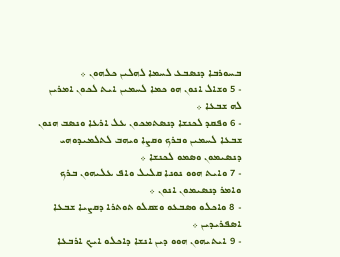ܒܚܘܪܒܐ ܕܢܤܒܥ ܠܚܡܐ ܠܗܠܝܢ ܟܠܗܘܢ ܀
- 5 ܘܫܐܠ ܐܢܘܢ ܗܘ ܟܡܐ ܠܚܡܝܢ ܐܝܬ ܠܟܘܢ ܐܡܪܝܢ ܠܗ ܫܒܥܐ ܀
- 6 ܘܦܩܕ ܠܟܢܫܐ ܕܢܤܬܡܟܘܢ ܥܠ ܐܪܥܐ ܘܢܤܒ ܗܢܘܢ ܫܒܥܐ ܠܚܡܝܢ ܘܒܪܟ ܘܩܨܐ ܘܝܗܒ ܠܬܠܡܝܕܘܗܝ ܕܢܤܝܡܘܢ ܘܤܡܘ ܠܟܢܫܐ ܀
- 7 ܘܐܝܬ ܗܘܘ ܢܘܢܐ ܩܠܝܠ ܘܐܦ ܥܠܝܗܘܢ ܒܪܟ ܘܐܡܪ ܕܢܤܝܡܘܢ ܐܢܘܢ ܀
- 8 ܘܐܟܠܘ ܘܤܒܥܘ ܘܫܩܠܘ ܬܘܬܪܐ ܕܩܨܝܐ ܫܒܥܐ ܐܤܦܪܝܕܝܢ ܀
- 9 ܐܝܬܝܗܘܢ ܗܘܘ ܕܝܢ ܐܢܫܐ ܕܐܟܠܘ ܐܝܟ ܐܪܒܥܐ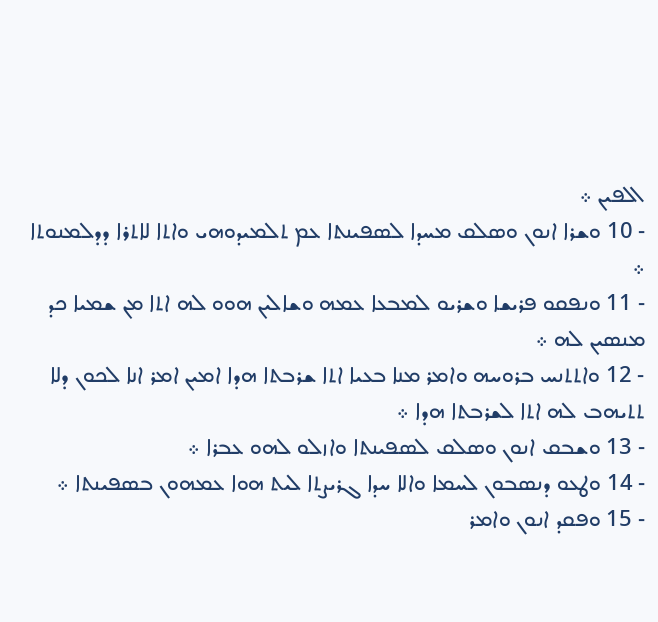ܐܠܦܝܢ ܀
- 10 ܘܫܪܐ ܐܢܘܢ ܘܤܠܩ ܡܚܕܐ ܠܤܦܝܢܬܐ ܥܡ ܬܠܡܝܕܘܗܝ ܘܐܬܐ ܠܐܬܪܐ ܕܕܠܡܢܘܬܐ ܀
- 11 ܘܢܦܩܘ ܦܪܝܫܐ ܘܫܪܝܘ ܠܡܒܥܐ ܥܡܗ ܘܫܐܠܝܢ ܗܘܘ ܠܗ ܐܬܐ ܡܢ ܫܡܝܐ ܟܕ ܡܢܤܝܢ ܠܗ ܀
- 12 ܘܐܬܬܢܚ ܒܪܘܚܗ ܘܐܡܪ ܡܢܐ ܒܥܝܐ ܐܬܐ ܫܪܒܬܐ ܗܕܐ ܐܡܝܢ ܐܡܪ ܐܢܐ ܠܟܘܢ ܕܠܐ ܬܬܝܗܒ ܠܗ ܐܬܐ ܠܫܪܒܬܐ ܗܕܐ ܀
- 13 ܘܫܒܩ ܐܢܘܢ ܘܤܠܩ ܠܤܦܝܢܬܐ ܘܐܙܠܘ ܠܗܘ ܥܒܪܐ ܀
- 14 ܘܛܥܘ ܕܢܤܒܘܢ ܠܚܡܐ ܘܐܠܐ ܚܕܐ ܓܪܝܨܬܐ ܠܝܬ ܗܘܐ ܥܡܗܘܢ ܒܤܦܝܢܬܐ ܀
- 15 ܘܦܩܕ ܐܢܘܢ ܘܐܡܪ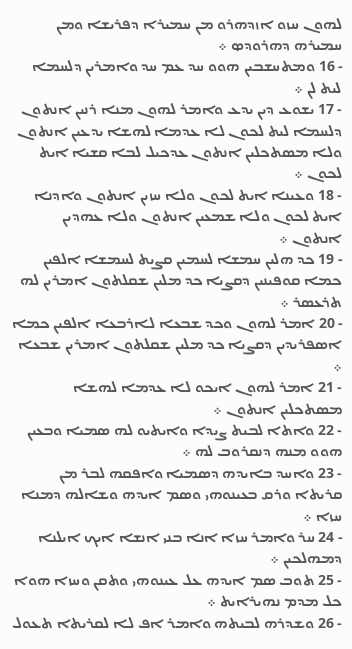ܠܗܘܢ ܚܙܘ ܐܙܕܗܪܘ ܡܢ ܚܡܝܪܐ ܕܦܪܝܫܐ ܘܡܢ ܚܡܝܪܗ ܕܗܪܘܕܤ ܀
- 16 ܘܡܬܚܫܒܝܢ ܗܘܘ ܚܕ ܥܡ ܚܕ ܘܐܡܪܝܢ ܕܠܚܡܐ ܠܝܬ ܠܢ ܀
- 17 ܝܫܘܥ ܕܝܢ ܝܕܥ ܘܐܡܪ ܠܗܘܢ ܡܢܐ ܪܢܝܢ ܐܢܬܘܢ ܕܠܚܡܐ ܠܝܬ ܠܟܘܢ ܠܐ ܥܕܡܐ ܠܗܫܐ ܝܕܥܝܢ ܐܢܬܘܢ ܘܠܐ ܡܤܬܟܠܝܢ ܐܢܬܘܢ ܥܕܟܝܠ ܠܒܐ ܩܫܝܐ ܐܝܬ ܠܟܘܢ ܀
- 18 ܘܥܝܢܐ ܐܝܬ ܠܟܘܢ ܘܠܐ ܚܙܝܢ ܐܢܬܘܢ ܘܐܕܢܐ ܐܝܬ ܠܟܘܢ ܘܠܐ ܫܡܥܝܢ ܐܢܬܘܢ ܘܠܐ ܥܗܕܝܢ ܐܢܬܘܢ ܀
- 19 ܟܕ ܗܠܝܢ ܚܡܫܐ ܠܚܡܝܢ ܩܨܝܬ ܠܚܡܫܐ ܐܠܦܝܢ ܟܡܐ ܩܘܦܝܢܝܢ ܕܩܨܝܐ ܟܕ ܡܠܝܢ ܫܩܠܬܘܢ ܐܡܪܝܢ ܠܗ ܬܪܥܤܪ ܀
- 20 ܐܡܪ ܠܗܘܢ ܘܟܕ ܫܒܥܐ ܠܐܪܒܥܐ ܐܠܦܝܢ ܟܡܐ ܐܤܦܪܝܕܝܢ ܕܩܨܝܐ ܟܕ ܡܠܝܢ ܫܩܠܬܘܢ ܐܡܪܝܢ ܫܒܥܐ ܀
- 21 ܐܡܪ ܠܗܘܢ ܐܝܟܘ ܠܐ ܥܕܡܐ ܠܗܫܐ ܡܤܬܟܠܝܢ ܐܢܬܘܢ ܀
- 22 ܘܐܬܐ ܠܒܝܬ ܨܝܕܐ ܘܐܝܬܝܘ ܠܗ ܤܡܝܐ ܘܒܥܝܢ ܗܘܘ ܡܢܗ ܕܢܩܪܘܒ ܠܗ ܀
- 23 ܘܐܚܕ ܒܐܝܕܗ ܕܤܡܝܐ ܘܐܦܩܗ ܠܒܪ ܡܢ ܩܪܝܬܐ ܘܪܩ ܒܥܝܢܘܗܝ ܘܤܡ ܐܝܕܗ ܘܫܐܠܗ ܕܡܢܐ ܚܙܐ ܀
- 24 ܚܪ ܘܐܡܪ ܚܙܐ ܐܢܐ ܒܢܝ ܐܢܫܐ ܐܝܟ ܐܝܠܢܐ ܕܡܗܠܟܝܢ ܀
- 25 ܬܘܒ ܤܡ ܐܝܕܗ ܥܠ ܥܝܢܘܗܝ ܘܬܩܢ ܘܚܙܐ ܗܘܐ ܟܠ ܡܕܡ ܢܗܝܪܐܝܬ ܀
- 26 ܘܫܕܪܗ ܠܒܝܬܗ ܘܐܡܪ ܐܦ ܠܐ ܠܩܪܝܬܐ ܬܥܘܠ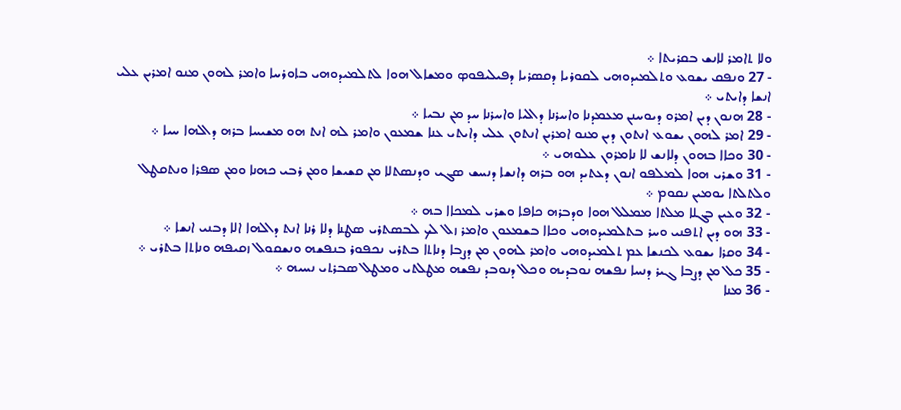ܘܠܐ ܬܐܡܪ ܠܐܢܫ ܒܩܪܝܬܐ ܀
- 27 ܘܢܦܩ ܝܫܘܥ ܘܬܠܡܝܕܘܗܝ ܠܩܘܪܝܐ ܕܩܤܪܝܐ ܕܦܝܠܝܦܘܤ ܘܡܫܐܠ ܗܘܐ ܠܬܠܡܝܕܘܗܝ ܒܐܘܪܚܐ ܘܐܡܪ ܠܗܘܢ ܡܢܘ ܐܡܪܝܢ ܥܠܝ ܐܢܫܐ ܕܐܝܬܝ ܀
- 28 ܗܢܘܢ ܕܝܢ ܐܡܪܘ ܕܝܘܚܢܢ ܡܥܡܕܢܐ ܘܐܚܪܢܐ ܕܐܠܝܐ ܘܐܚܪܢܐ ܚܕ ܡܢ ܢܒܝܐ ܀
- 29 ܐܡܪ ܠܗܘܢ ܝܫܘܥ ܐܢܬܘܢ ܕܝܢ ܡܢܘ ܐܡܪܝܢ ܐܢܬܘܢ ܥܠܝ ܕܐܝܬܝ ܥܢܐ ܫܡܥܘܢ ܘܐܡܪ ܠܗ ܐܢܬ ܗܘ ܡܫܝܚܐ ܒܪܗ ܕܐܠܗܐ ܚܝܐ ܀
- 30 ܘܟܐܐ ܒܗܘܢ ܕܠܐܢܫ ܠܐ ܢܐܡܪܘܢ ܥܠܘܗܝ ܀
- 31 ܘܫܪܝ ܗܘܐ ܠܡܠܦܘ ܐܢܘܢ ܕܥܬܝܕ ܗܘ ܒܪܗ ܕܐܢܫܐ ܕܢܚܫ ܤܓܝ ܘܕܢܤܬܠܐ ܡܢ ܩܫܝܫܐ ܘܡܢ ܪܒܝ ܟܗܢܐ ܘܡܢ ܤܦܪܐ ܘܢܬܩܛܠ ܘܠܬܠܬܐ ܝܘܡܝܢ ܢܩܘܡ ܀
- 32 ܘܥܝܢ ܒܓܠܐ ܡܠܬܐ ܡܡܠܠ ܗܘܐ ܘܕܒܪܗ ܟܐܦܐ ܘܫܪܝ ܠܡܟܐܐ ܒܗ ܀
- 33 ܗܘ ܕܝܢ ܐܬܦܢܝ ܘܚܪ ܒܬܠܡܝܕܘܗܝ ܘܟܐܐ ܒܫܡܥܘܢ ܘܐܡܪ ܙܠ ܠܟ ܠܒܤܬܪܝ ܤܛܢܐ ܕܠܐ ܪܢܐ ܐܢܬ ܕܐܠܗܐ ܐܠܐ ܕܒܢܝ ܐܢܫܐ ܀
- 34 ܘܩܪܐ ܝܫܘܥ ܠܟܢܫܐ ܥܡ ܬܠܡܝܕܘܗܝ ܘܐܡܪ ܠܗܘܢ ܡܢ ܕܨܒܐ ܕܢܐܬܐ ܒܬܪܝ ܢܟܦܘܪ ܒܢܦܫܗ ܘܢܫܩܘܠ ܙܩܝܦܗ ܘܢܐܬܐ ܒܬܪܝ ܀
- 35 ܟܠ ܡܢ ܕܨܒܐ ܓܝܪ ܕܢܚܐ ܢܦܫܗ ܢܘܒܕܝܗ ܘܟܠ ܕܢܘܒܕ ܢܦܫܗ ܡܛܠܬܝ ܘܡܛܠ ܤܒܪܬܝ ܢܚܝܗ ܀
- 36 ܡܢܐ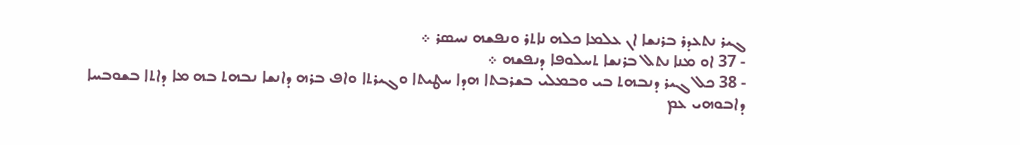ܓܝܪ ܢܬܥܕܪ ܒܪܢܫܐ ܐܢ ܥܠܡܐ ܟܠܗ ܢܐܬܪ ܘܢܦܫܗ ܢܚܤܪ ܀
- 37 ܐܘ ܡܢܐ ܢܬܠ ܒܪܢܫܐ ܬܚܠܘܦܐ ܕܢܦܫܗ ܀
- 38 ܟܠ ܓܝܪ ܕܢܒܗܬ ܒܝ ܘܒܡܠܝ ܒܫܪܒܬܐ ܗܕܐ ܚܛܝܬܐ ܘܓܝܪܬܐ ܘܐܦ ܒܪܗ ܕܐܢܫܐ ܢܒܗܬ ܒܗ ܡܐ ܕܐܬܐ ܒܫܘܒܚܐ ܕܐܒܘܗܝ ܥܡ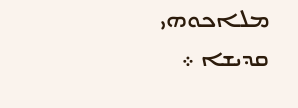ܡܠܐܟܘܗܝ ܩܕܝܫܐ ܀